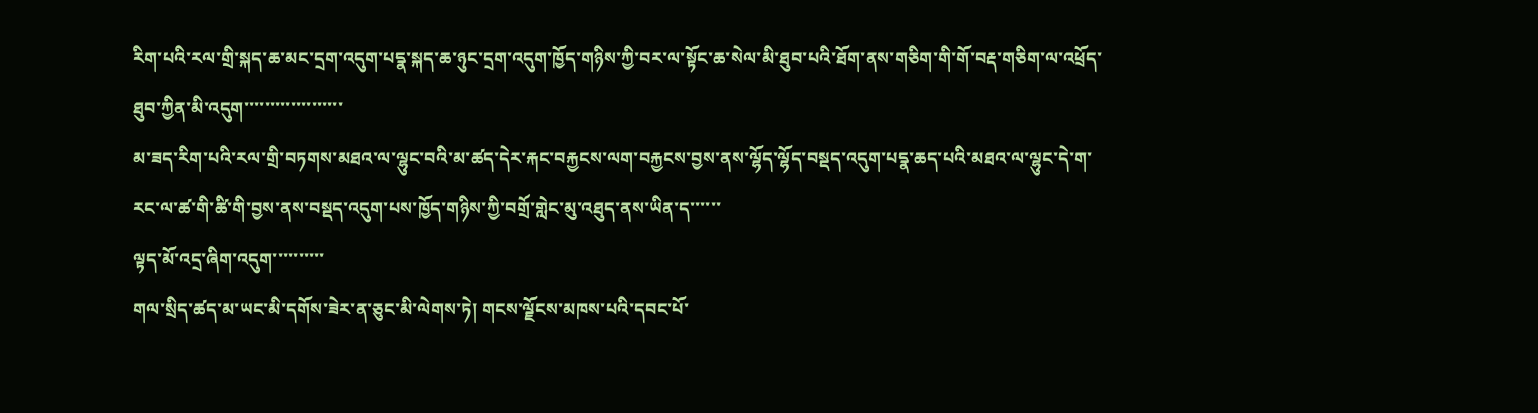རིག་པའི་རལ་གྲི་སྐད་ཆ་མང་དྲག་འདུག་པདྣ་སྐད་ཆ་ཉུང་དྲག་འདུག་ཁྱོད་གཉིས་ཀྱི་བར་ལ་སྟོང་ཆ་སེལ་མི་ཐུབ་པའི་ཐོག་ནས་གཅིག་གི་གོ་བརྡ་གཅིག་ལ་འཕྲོད་ཐུབ་ཀྱིན་མི་འདུག་་་་་་་་་་་་་་་་་་་
མ་ཟད་རིག་པའི་རལ་གྲི་བཏགས་མཐའ་ལ་ལྷུང་བའི་མ་ཚད་དེར་རྐང་བརྐྱངས་ལག་བརྐྱངས་བྱས་ནས་ལྷོད་ལྷོད་བསྡད་འདུག་པདྣ་ཆད་པའི་མཐའ་ལ་ལྷུང་དེ་ག་རང་ལ་ཚ་གི་ཚི་གི་བྱས་ནས་བསྡད་འདུག་པས་ཁྱོད་གཉིས་ཀྱི་བགྲོ་གླེང་མུ་འཐུད་ནས་ཡིན་ད་་་་་་
ལྟད་མོ་འདྲ་ཞིག་འདུག་་་་་་་་་་
གལ་སྲིད་ཚད་མ་ཡང་མི་དགོས་ཟེར་ན་ཅུང་མི་ལེགས་ཏེ། གངས་ལྗོངས་མཁས་པའི་དབང་པོ་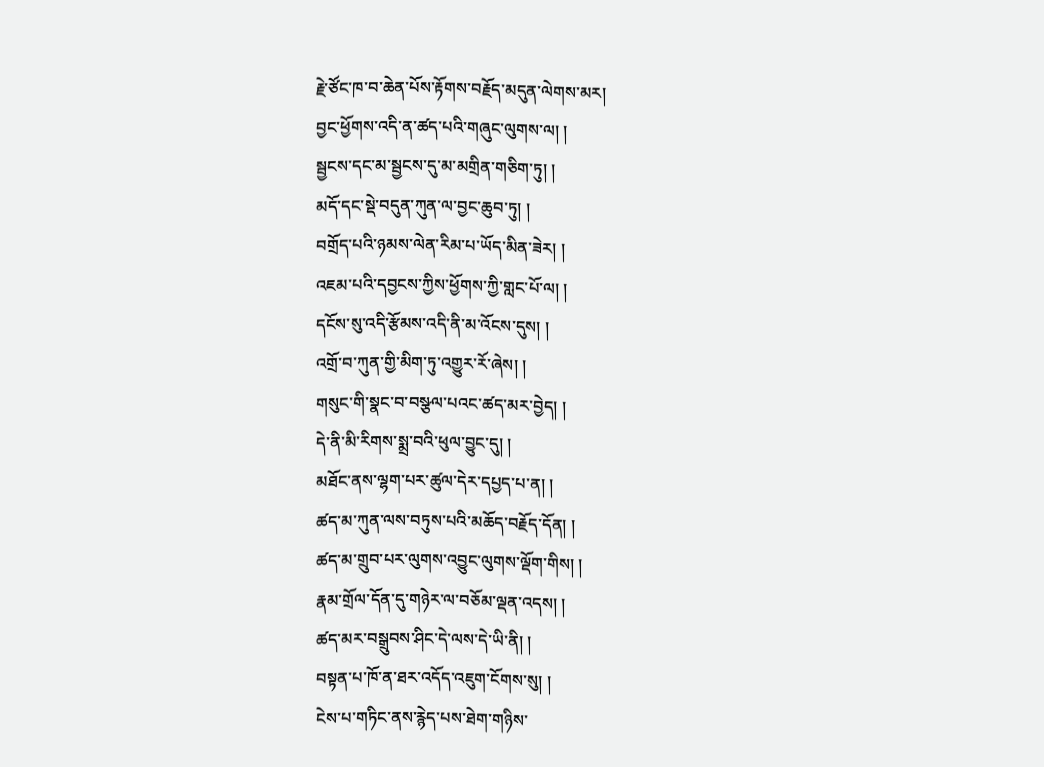རྗེ་ཙོང་ཁ་བ་ཆེན་པོས་རྟོགས་བརྗོད་མདུན་ལེགས་མར།
བྱང་ཕྱོགས་འདི་ན་ཚད་པའི་གཞུང་ལུགས་ལ། །
སྦྱངས་དང་མ་སྦྱངས་དུ་མ་མགྲིན་གཅིག་ཏུ། །
མདོ་དང་སྡེ་བདུན་ཀུན་ལ་བྱང་ཆུབ་ཏུ། །
བགྲོད་པའི་ཉམས་ལེན་རིམ་པ་ཡོད་མིན་ཟེར། །
འཇམ་པའི་དབྱངས་ཀྱིས་ཕྱོགས་ཀྱི་གླང་པོ་ལ། །
དངོས་སུ་འདི་རྩོམས་འདི་ནི་མ་འོངས་དུས། །
འགྲོ་བ་ཀུན་གྱི་མིག་ཏུ་འགྱུར་རོ་ཞེས། །
གསུང་གི་སྣང་བ་བསྩལ་པའང་ཚད་མར་བྱེད། །
དེ་ནི་མི་རིགས་སྨྲ་བའི་ཕུལ་བྱུང་དུ། །
མཐོང་ནས་ལྷག་པར་ཚུལ་དེར་དཔྱད་པ་ན། །
ཚད་མ་ཀུན་ལས་བཏུས་པའི་མཆོད་བརྗོད་དོན། །
ཚད་མ་གྲུབ་པར་ལུགས་འབྱུང་ལུགས་ལྡོག་གིས། །
རྣམ་གྲོལ་དོན་དུ་གཉེར་ལ་བཅོམ་ལྡན་འདས། །
ཚད་མར་བསྒྲུབས་ཤིང་དེ་ལས་དེ་ཡི་ནི། །
བསྟན་པ་ཁོ་ན་ཐར་འདོད་འཇུག་ངོགས་སུ། །
ངེས་པ་གཏིང་ནས་རྙེད་པས་ཐེག་གཉིས་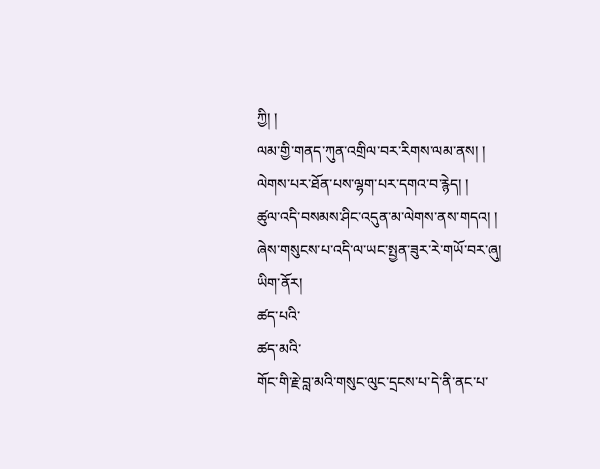ཀྱི། །
ལམ་གྱི་གནད་ཀུན་འགྲིལ་བར་རིགས་ལམ་ནས། །
ལེགས་པར་ཐོན་པས་ལྷག་པར་དགའ་བ་རྙེད། །
ཚུལ་འདི་བསམས་ཤིང་འདུན་མ་ལེགས་ནས་གདའ། །
ཞེས་གསུངས་པ་འདི་ལ་ཡང་སྤྱན་ཟུར་རེ་གཡོ་བར་ཞུ།
ཡིག་ནོར།
ཚད་པའི་
ཚད་མའི་
གོང་གི་རྗེ་བླ་མའི་གསུང་ལུང་དྲངས་པ་དེ་ནི་ནང་པ་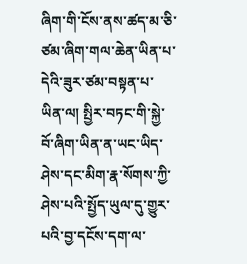ཞིག་གི་ངོས་ནས་ཚད་མ་ཅི་ཙམ་ཞིག་གལ་ཆེན་ཡིན་པ་དེའི་ཟུར་ཙམ་བསྟན་པ་ཡིན་ལ། སྤྱིར་བཏང་གི་སྐྱེ་བོ་ཞིག་ཡིན་ན་ཡང་ཡིད་ཤེས་དང་མིག་རྣ་སོགས་ཀྱི་ཤེས་པའི་སྤྱོད་ཡུལ་དུ་གྱུར་པའི་བྱ་དངོས་དག་ལ་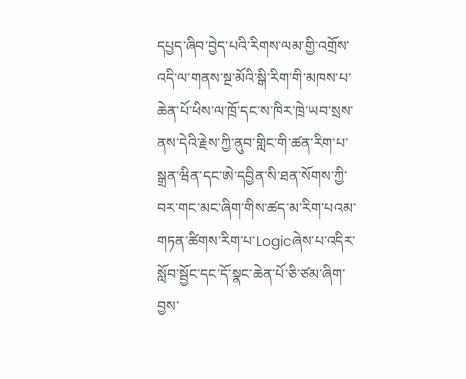དཔྱད་ཞིབ་བྱེད་པའི་རིགས་ལམ་གྱི་འགྲོས་འདི་ལ་གནས་སྔ་མོའི་སྒི་རིག་གི་མཁས་པ་ཆེན་པོ་ཕིས་ལ་ཁྲོ་དང་ས་ཁིར་ཁྲེ་ཡབ་སྲས་ནས་དེའི་རྗེས་ཀྱི་ནུབ་གླིང་གི་ཚན་རིག་པ་སྒྲན་ཝིན་དང་ཨེ་དབྱིན་སི་ཐན་སོགས་ཀྱི་བར་གང་མང་ཞིག་གིས་ཚད་མ་རིག་པའམ་གཏན་ཚིགས་རིག་པ་Logicཞེས་པ་འདིར་སློབ་སྦྱོང་དང་དོ་སྣང་ཆེན་པོ་ཅི་ཙམ་ཞིག་བྱས་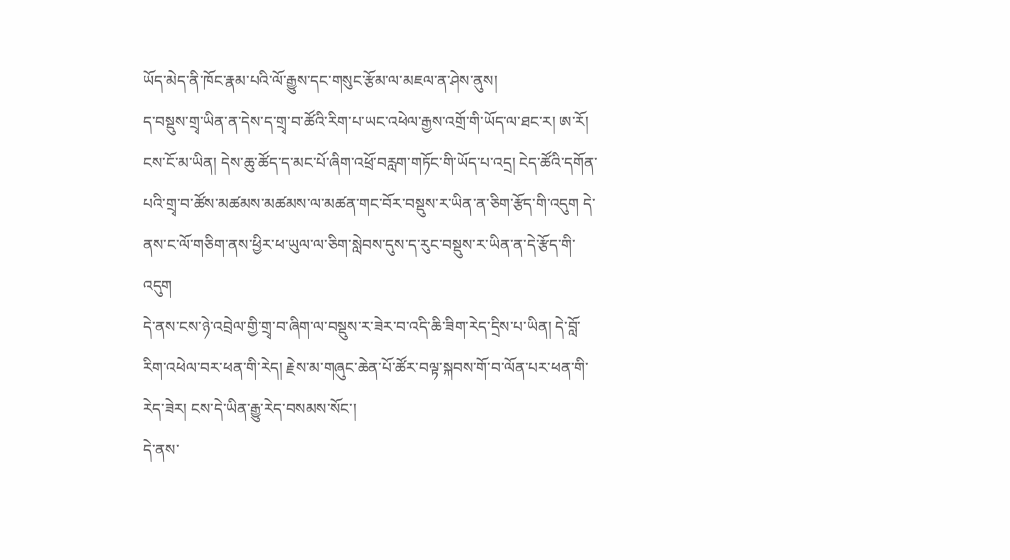ཡོད་མེད་ནི་ཁོང་རྣམ་པའི་ལོ་རྒྱུས་དང་གསུང་རྩོམ་ལ་མཇལ་ན་ཤེས་ནུས།
ད་བསྡུས་གྲྭ་ཡིན་ན་དེས་ད་གྲྭ་བ་ཚོའི་རིག་པ་ཡང་འཕེལ་རྒྱས་འགྲོ་གི་ཡོད་ལ་ཐང་ར། ཨ་རོ། ངས་ངོ་མ་ཡིན། དེས་ཆུ་ཚོད་ད་མང་པོ་ཞིག་འཕྲོ་བརླག་གཏོང་གི་ཡོད་པ་འདྲ། ངེད་ཚོའི་དགོན་པའི་གྲྭ་བ་ཚོས་མཚམས་མཚམས་ལ་མཚན་གང་བོར་བསྡུས་ར་ཡིན་ན་ཅིག་རྩོད་གི་འདུག དེ་ནས་ང་ལོ་གཅིག་ནས་ཕྱིར་ཕ་ཡུལ་ལ་ཅིག་སླེབས་དུས་ད་རུང་བསྡུས་ར་ཡིན་ན་དེ་རྩོད་གི་འདུག
དེ་ནས་ངས་ཉེ་འབྲེལ་གྱི་གྲྭ་བ་ཞིག་ལ་བསྡུས་ར་ཟེར་བ་འདི་ཆི་ཟིག་རེད་དྲིས་པ་ཡིན། དེ་བློ་རིག་འཕེལ་བར་ཕན་གི་རེད། རྗེས་མ་གཞུང་ཆེན་པོ་ཚོར་བལྟ་སྐབས་གོ་བ་ལོན་པར་ཕན་གི་རེད་ཟེར། ངས་དེ་ཡིན་རྒྱུ་རེད་བསམས་སོང་།
དེ་ནས་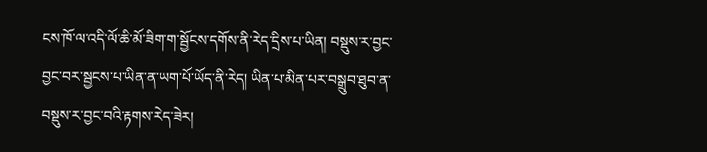ངས་ཁོ་ལ་འདི་ལོ་ཆི་མོ་ཟིག་ག་སྦྱོངས་དགོས་ནི་རེད་དྲིས་པ་ཡིན། བསྡུས་ར་བྱང་བྱང་བར་སྦྱངས་པ་ཡིན་ན་ཡག་པོ་ཡོད་ནི་རེད། ཡིན་པ་མིན་པར་བསྒྲུབ་ཐུབ་ན་བསྡུས་ར་བྱང་བའི་རྟགས་རེད་ཟེར།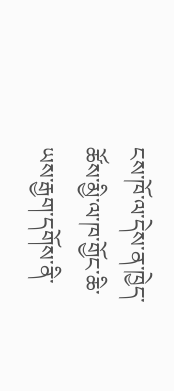ངས་ཁོ་ལ་དེས་ན་ཁྱེད་ཚོས་མྱི་ལ་ཁ་གྱོང་ཆི་ཡས་རྒྱག་དགོས་ནི་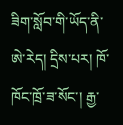ཟིག་སློབ་གི་ཡོད་ནི་ཨེ་རེད། དྲིས་པར། ཁོ་ཁོང་ཁྲོ་ཟ་སོང་། རྒྱ་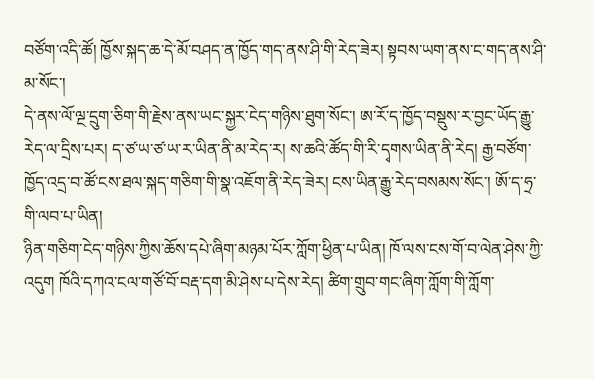བཙོག་འདི་ཚོ། ཁྱོས་སྐད་ཆ་དེ་མོ་བཤད་ན་ཁྱོད་གད་ནས་ཤི་གི་རེད་ཟེར། སྟབས་ཡག་ནས་ང་གད་ནས་ཤི་མ་སོང་།
དེ་ནས་ལོ་ལྔ་དྲུག་ཅིག་གི་རྗེས་ནས་ཡང་སྐྱར་ངེད་གཉིས་ཐུག་སོང་། ཨ་རོ་ད་ཁྱོད་བསྡུས་ར་བྱང་ཡོད་རྒྱུ་རེད་ལ་དྲིས་པར། ད་ཙ་ཡ་ཙ་ཡ་ར་ཡིན་ནི་མ་རེད་ར། ས་ཆའི་ཚོད་གི་རི་དྭགས་ཡིན་ནི་རེད། རྒྱ་བཙོག་ཁྱོད་འདྲ་བ་ཚོ་ངས་ཐལ་སྐད་གཅིག་གི་སྣ་འཇོག་ནི་རེད་ཟེར། ངས་ཡིན་རྒྱུ་རེད་བསམས་སོང་། ཨོ་ད་ཧྲ་གི་ལབ་པ་ཡིན།
ཉིན་གཅིག་ངེད་གཉིས་ཀྱིས་ཆོས་དཔེ་ཞིག་མཉམ་པོར་ཀློག་ཕྱིན་པ་ཡིན། ཁོ་ལས་ངས་གོ་བ་ལེན་ཤེས་ཀྱི་འདུག ཁོའི་དཀའ་ངལ་གཙོ་བོ་བརྡ་དག་མི་ཤེས་པ་དེས་རེད། ཚིག་གྲུབ་གང་ཞིག་ཀློག་གི་ཀློག་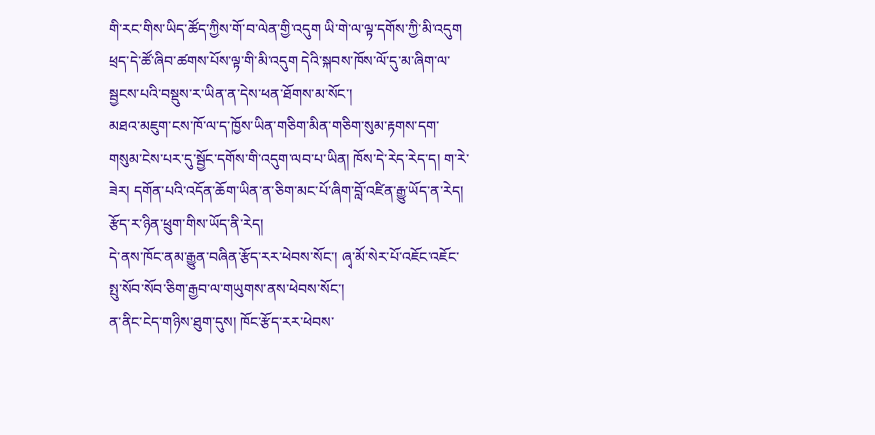གི་རང་གིས་ཡིད་ཚོད་ཀྱིས་གོ་བ་ལེན་གྱི་འདུག ཡི་གེ་ལ་ལྟ་དགོས་ཀྱི་མི་འདུག ཕྲད་དེ་ཚོ་ཞིབ་ཚགས་པོས་ལྟ་གི་མི་འདུག དེའི་སྐབས་ཁོས་ལོ་དུ་མ་ཞིག་ལ་སྦྱངས་པའི་བསྡུས་ར་ཡིན་ན་དེས་ཕན་ཐོགས་མ་སོང་།
མཐའ་མཇུག་ངས་ཁོ་ལ་ད་ཁྱོས་ཡིན་གཅིག་མིན་གཅིག་སུམ་རྟགས་དག་གསུམ་ངེས་པར་དུ་སྦྱོང་དགོས་གི་འདུག་ལབ་པ་ཡིན། ཁོས་དེ་རེད་རེད་ད། ག་རེ་ཟེར། དགོན་པའི་འདོན་ཆོག་ཡིན་ན་ཅིག་མང་པོ་ཞིག་བློ་འཛིན་རྒྱུ་ཡོད་ན་རེད། རྩོད་ར་ཉིན་ཕྲུག་གིས་ཡོད་ནི་རེད།
དེ་ནས་ཁོང་ནམ་རྒྱུན་བཞིན་རྩོད་རར་ཕེབས་སོང་། ཞྭ་མོ་སེར་པོ་འཇོང་འཇོང་སྤུ་སོབ་སོབ་ཅིག་རྒྱབ་ལ་གཡུགས་ནས་ཕེབས་སོང་།
ན་ནིང་ངེད་གཉིས་ཐུག་དུས། ཁོང་རྩོད་རར་ཕེབས་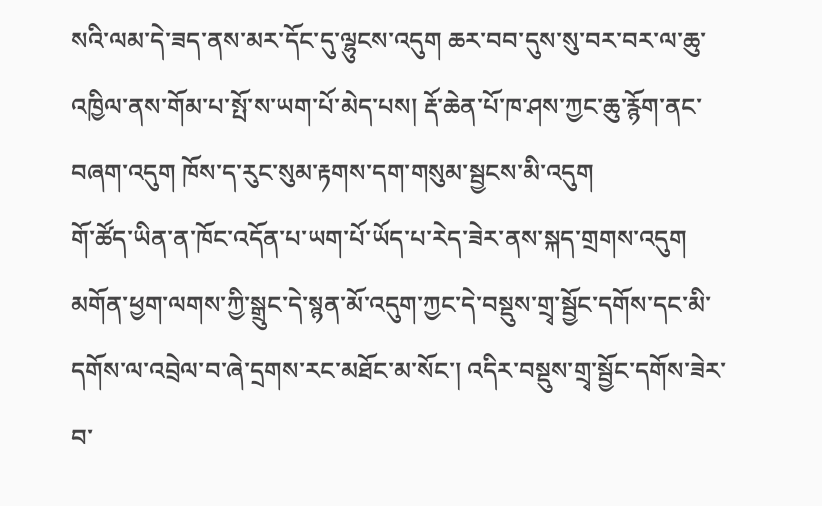སའི་ལམ་དེ་ཟད་ནས་མར་དོང་དུ་ལྷུངས་འདུག ཆར་བབ་དུས་སུ་བར་བར་ལ་ཆུ་འཁྱིལ་ནས་གོམ་པ་སྤོ་ས་ཡག་པོ་མེད་པས། རྡོ་ཆེན་པོ་ཁ་ཤས་ཀྱང་ཆུ་རྙོག་ནང་བཞག་འདུག ཁོས་ད་རུང་སུམ་རྟགས་དག་གསུམ་སྦྱངས་མི་འདུག
གོ་ཚོད་ཡིན་ན་ཁོང་འདོན་པ་ཡག་པོ་ཡོད་པ་རེད་ཟེར་ནས་སྐད་གྲགས་འདུག
མགོན་ཕྱག་ལགས་ཀྱི་སྒྲུང་དེ་སྙན་མོ་འདུག་ཀྱང་དེ་བསྡུས་གྲྭ་སྦྱོང་དགོས་དང་མི་དགོས་ལ་འབྲེལ་བ་ཞེ་དྲགས་རང་མཐོང་མ་སོང་། འདིར་བསྡུས་གྲྭ་སྦྱོང་དགོས་ཟེར་བ་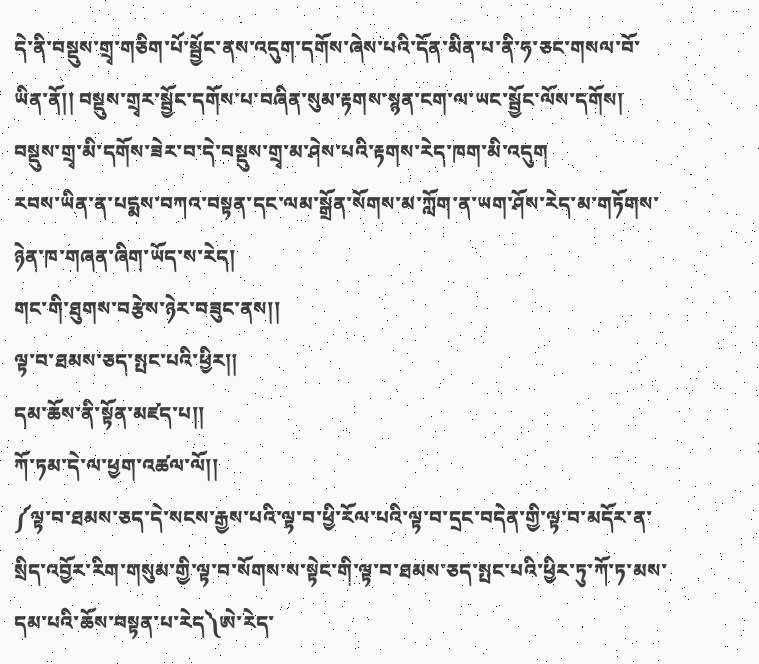དེ་ནི་བསྡུས་གྲྭ་གཅིག་པོ་སྦྱོང་ནས་འདུག་དགོས་ཞེས་པའི་དོན་མིན་པ་ནི་ཧ་ཅང་གསལ་བོ་ཡིན་ནོ།། བསྡུས་གྲྭར་སྦྱོང་དགོས་པ་བཞིན་སུམ་རྟགས་སྙན་ངག་ལ་ཡང་སྦྱོང་ལོས་དགོས།
བསྡུས་གྲྭ་མི་དགོས་ཟེར་བ་དེ་བསྡུས་གྲྭ་མ་ཤེས་པའི་རྟགས་རེད་ཁག་མི་འདུག
རབས་ཡིན་ན་པདྨས་བཀའ་བསྟན་དང་ལམ་སྒྲོན་སོགས་མ་ཀློག་ན་ཡག་ཤོས་རེད་མ་གཏོགས་ཉེན་ཁ་གཞན་ཞིག་ཡོད་ས་རེད།
གང་གི་ཐུགས་བརྩེས་ཉེར་བཟུང་ནས།།
ལྟ་བ་ཐམས་ཅད་སྤང་པའི་ཕྱིར།།
དམ་ཆོས་ནི་སྟོན་མཛད་པ།།
ཀོ་ཏམ་དེ་ལ་ཕྱག་འཚལ་ལོ།།
༼ལྟ་བ་ཐམས་ཅད་དེ་སངས་རྒྱས་པའི་ལྟ་བ་ཕྱི་རོལ་པའི་ལྟ་བ་དྲང་བདེན་གྱི་ལྟ་བ་མདོར་ན་སྲིད་འབྱོར་རིག་གསུམ་གྱི་ལྟ་བ་སོགས་ས་སྟེང་གི་ལྟ་བ་ཐམས་ཅད་སྤང་པའི་ཕྱིར་ཏུ་ཀོ་ཏ་མས་དམ་པའི་ཆོས་བསྟན་པ་རེད༽ཨེ་རེད་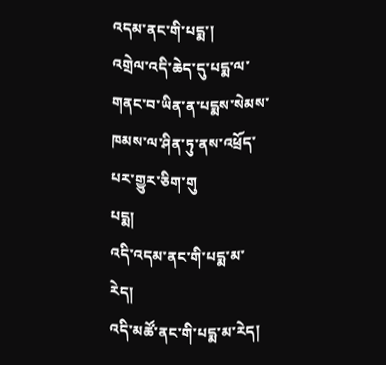འདམ་ནང་གི་པདྨ་།
འགྲེལ་འདི་ཆེད་དུ་པདྨ་ལ་གནང་བ་ཡིན་ན་པདྨས་སེམས་ཁམས་ལ་ཤིན་ཏུ་ནས་འཕྲོད་པར་གྱུར་ཅིག་གུ
པདྨ།
འདི་འདམ་ནང་གི་པདྨ་མ་རེད།
འདི་མཚོ་ནང་གི་པདྨ་མ་རེད།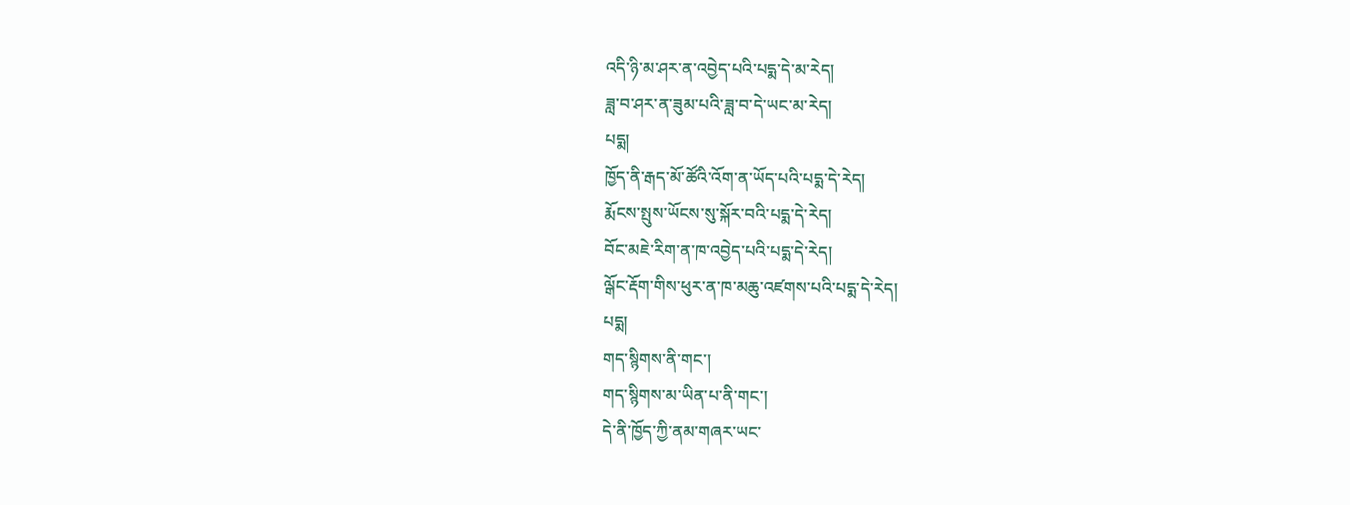འདི་ཉི་མ་ཤར་ན་འབྱེད་པའི་པདྨ་དེ་མ་རེད།
ཟླ་བ་ཤར་ན་ཟུམ་པའི་ཟླ་བ་དེ་ཡང་མ་རེད།
པདྨ།
ཁྱོད་ནི་རྒད་མོ་ཚོའི་འོག་ན་ཡོད་པའི་པདྨ་དེ་རེད།
རྨོངས་སྤུས་ཡོངས་སུ་སྐོར་བའི་པདྨ་དེ་རེད།
བོང་མཇེ་རིག་ན་ཁ་འབྱེད་པའི་པདྨ་དེ་རེད།
ལྒོང་རྡོག་གིས་ཕུར་ན་ཁ་མཆུ་འཛགས་པའི་པདྨ་དེ་རེད།
པདྨ།
གད་སྙིགས་ནི་གང་།
གད་སྙིགས་མ་ཡིན་པ་ནི་གང་།
དེ་ནི་ཁྱོད་ཀྱི་ནམ་གཞར་ཡང་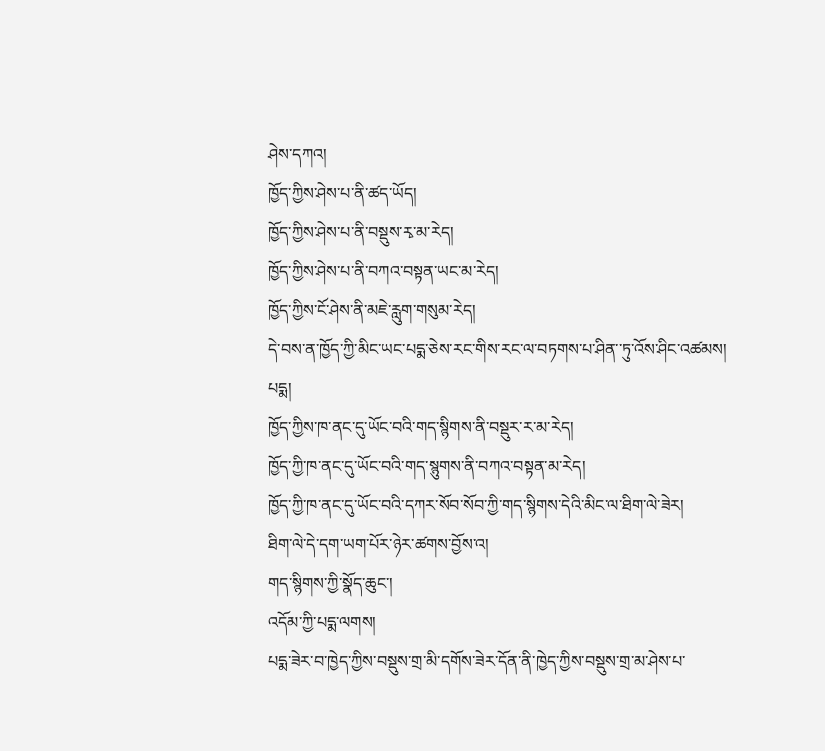ཤེས་དཀའ།
ཁྱོད་ཀྱིས་ཤེས་པ་ནི་ཚད་ཡོད།
ཁྱོད་ཀྱིས་ཤེས་པ་ནི་བསྡུས་རྭ་མ་རེད།
ཁྱོད་ཀྱིས་ཤེས་པ་ནི་བཀའ་བསྟན་ཡང་མ་རེད།
ཁྱོད་ཀྱིས་ངོ་ཤེས་ནི་མཇེ་རླུག་གསུམ་རེད།
དེ་བས་ན་ཁྱོད་ཀྱི་མིང་ཡང་པདྨ་ཅེས་རང་གིས་རང་ལ་བཏགས་པ་ཤིན་་ཏུ་འོས་ཤིང་འཚམས།
པདྨ།
ཁྱོད་ཀྱིས་ཁ་ནང་དུ་ཡོང་བའི་གད་སྙིགས་ནི་བསྡུར་ར་མ་རེད།
ཁྱོད་ཀྱི་ཁ་ནང་དུ་ཡོང་བའི་གད་སྙུགས་ནི་བཀའ་བསྟན་མ་རེད།
ཁྱོད་ཀྱི་ཁ་ནང་དུ་ཡོང་བའི་དཀར་སོབ་སོབ་ཀྱི་གད་སྙིགས་དེའི་མིང་ལ་ཐིག་ལེ་ཟེར།
ཐིག་ལེ་དེ་དག་ཡག་པོར་ཉེར་ཚགས་བྱོས་འ།
གད་སྙིགས་ཀྱི་སྣོད་ཆུང་།
འདོམ་ཀྱི་པདྨ་ལགས།
པདྨ་ཟེར་བ་ཁྱེད་ཀྱིས་བསྡུས་གྲ་མི་དགོས་ཟེར་དོན་ནི་ཁྱེད་ཀྱིས་བསྡུས་གྲ་མ་ཤེས་པ་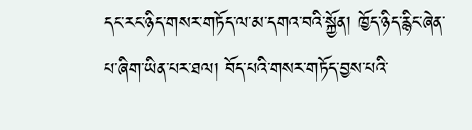དང་རང་ཉིད་གསར་གཏོད་ལ་མ་དགའ་བའི་སྐྱོན། ཁྱོད་ཉིད་རྙིང་ཞེན་པ་ཞིག་ཡིན་པར་ཐལ། བོད་པའི་གསར་གཏོད་བྱས་པའི་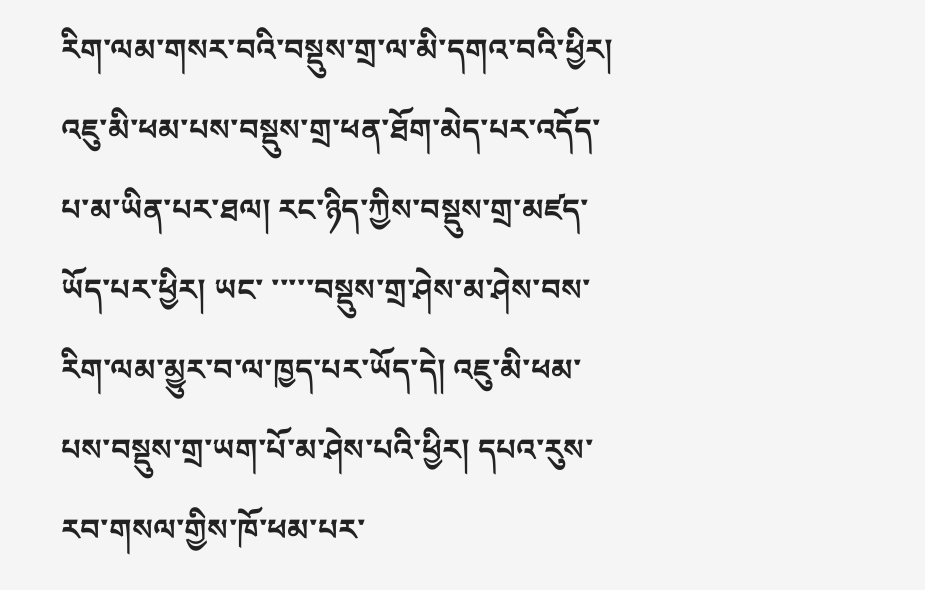རིག་ལམ་གསར་བའི་བསྡུས་གྲ་ལ་མི་དགའ་བའི་ཕྱིར།
འཇུ་མི་ཕམ་པས་བསྡུས་གྲ་ཕན་ཐོག་མེད་པར་འདོད་པ་མ་ཡིན་པར་ཐལ། རང་ཉིད་ཀྱིས་བསྡུས་གྲ་མཛད་ཡོད་པར་ཕྱིར། ཡང་ ་་་་་བསྡུས་གྲ་ཤེས་མ་ཤེས་བས་རིག་ལམ་མྱུར་བ་ལ་ཁྱད་པར་ཡོད་དེ། འཇུ་མི་ཕམ་པས་བསྡུས་གྲ་ཡག་པོ་མ་ཤེས་པའི་ཕྱིར། དཔའ་རུས་རབ་གསལ་གྱིས་ཁོ་ཕམ་པར་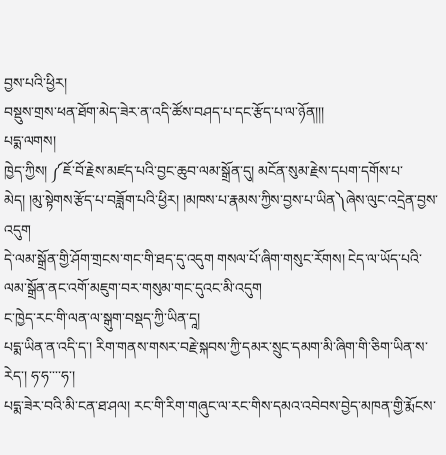བྱས་པའི་ཕྱིར།
བསྡུས་གྲས་ཕན་ཐོག་མེད་ཟེར་ན་འདི་ཚོས་བཤད་པ་དང་རྩོད་པ་ལ་ཉོན།།།
པདྨ་ལགས།
ཁྱེད་ཀྱིས། ༼ཇོ་བོ་རྗེས་མཛད་པའི་བྱང་ཆུབ་ལམ་སྒྲོན་དུ། མངོན་སུམ་རྗེས་དཔག་དགོས་པ་མེད། །མུ་སྟེགས་རྩོད་པ་བཟློག་པའི་ཕྱིར། །མཁས་པ་རྣམས་ཀྱིས་བྱས་པ་ཡིན༽ཞེས་ལུང་འདྲེན་བྱས་འདུག
དེ་ལམ་སྒྲོན་གྱི་ཤོག་གྲངས་གང་གི་ཐད་དུ་འདུག གསལ་པོ་ཞིག་གསུང་རོགས། ངེད་ལ་ཡོད་པའི་ལམ་སྒྲོན་ནང་འགོ་མཇུག་བར་གསུམ་གང་དུའང་མི་འདུག
ང་ཁྱེད་རང་གི་ལན་ལ་སྒུག་བསྡད་ཀྱི་ཡིན་དཱ།
པདྨ་ཡིན་ན་འདི་ད་། རིག་གནས་གསར་བརྗེ་སྐབས་ཀྱི་དམར་སྲུང་དམག་མི་ཞིག་གི་ཅིག་ཡིན་ས་རེད་། ཧ་ཧ་་་་ཧ་།
པདྨ་ཟེར་བའི་མི་ངན་ཐ་ཤལ། རང་གི་རིག་གཞུང་ལ་རང་གིས་དམའ་འབེབས་བྱེད་མཁན་གྱི་རྨོངས་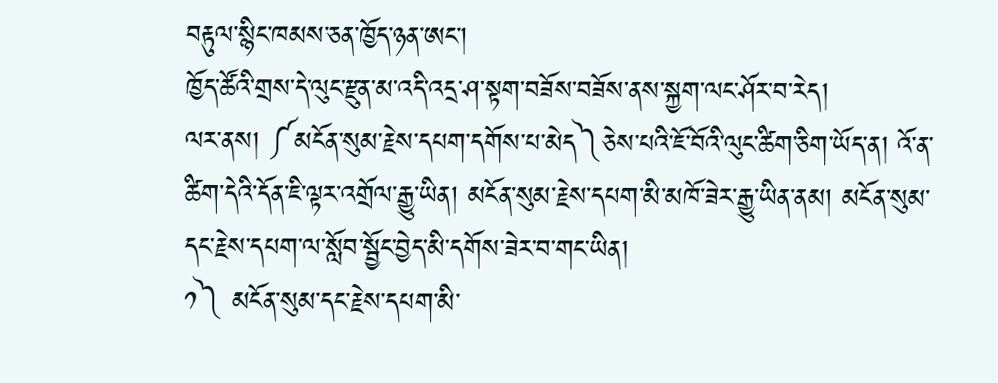བརྟུལ་སྙིང་ཁམས་ཅན་ཁྱོད་ཉན་ཨང་།
ཁྱོད་ཚོའི་གྲས་དེ་ལུང་རྫུན་མ་འདི་འདྲ་ཤ་སྟག་བཟོས་བཟོས་ནས་སྐྱག་ལང་ཤོར་བ་རེད།
ལར་ནས། ༼མངོན་སུམ་རྗེས་དཔག་དགོས་པ་མེད༽ཅེས་པའི་ཇོ་བོའི་ལུང་ཚིག་ཅིག་ཡོད་ན། འོ་ན་ཚིག་དེའི་དོན་ཇི་ལྟར་འགྲོལ་རྒྱུ་ཡིན། མངོན་སུམ་རྗེས་དཔག་མི་མཁོ་ཟེར་རྒྱུ་ཡིན་ནམ། མངོན་སུམ་དང་རྗེས་དཔག་ལ་སློབ་སྦྱོང་བྱེད་མི་དགོས་ཟེར་བ་གང་ཡིན།
༡༽ མངོན་སུམ་དང་རྗེས་དཔག་མི་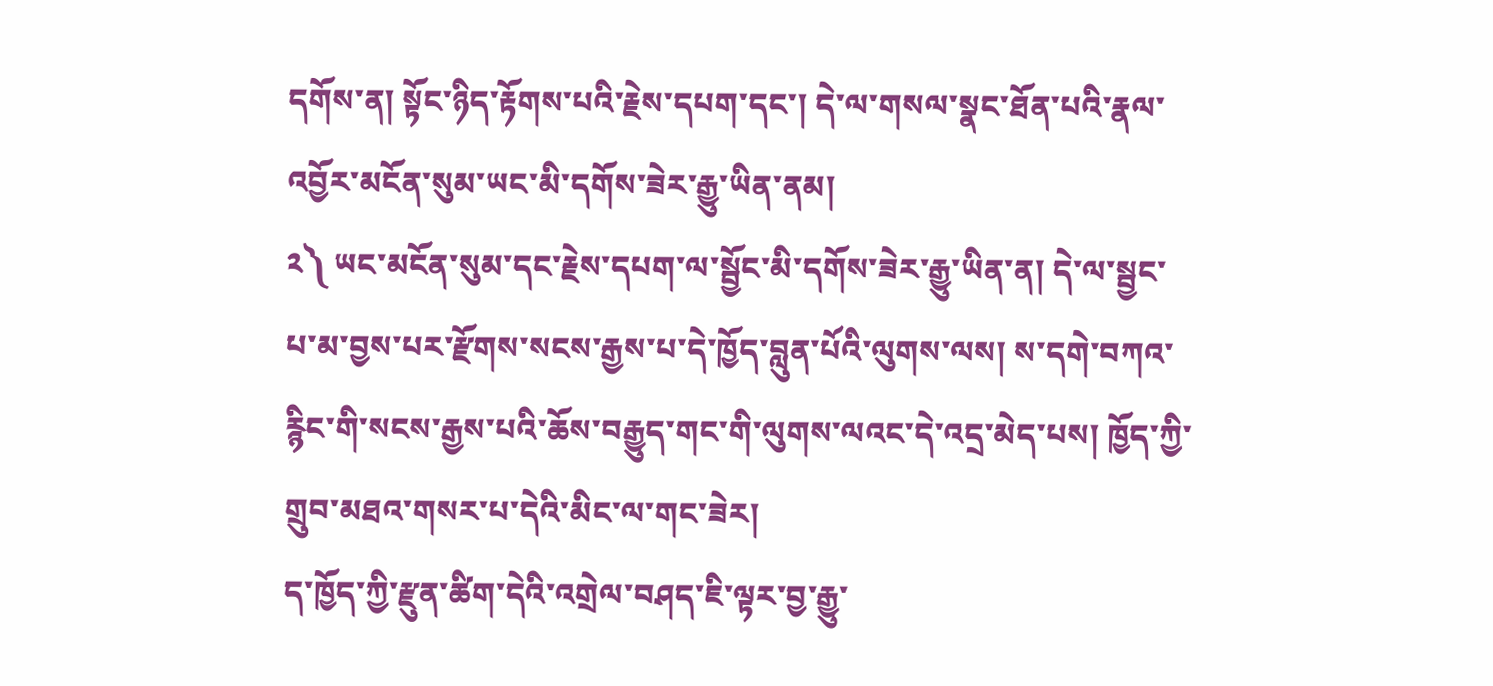དགོས་ན། སྟོང་ཉིད་རྟོགས་པའི་རྗེས་དཔག་དང་། དེ་ལ་གསལ་སྣང་ཐོན་པའི་རྣལ་འབྱོར་མངོན་སུམ་ཡང་མི་དགོས་ཟེར་རྒྱུ་ཡིན་ནམ།
༢༽ ཡང་མངོན་སུམ་དང་རྗེས་དཔག་ལ་སྦྱོང་མི་དགོས་ཟེར་རྒྱུ་ཡིན་ན། དེ་ལ་སྦྱང་པ་མ་བྱས་པར་རྫོགས་སངས་རྒྱས་པ་དེ་ཁྱོད་བླུན་པོའི་ལུགས་ལས། ས་དགེ་བཀའ་རྙིང་གི་སངས་རྒྱས་པའི་ཆོས་བརྒྱུད་གང་གི་ལུགས་ལའང་དེ་འདྲ་མེད་པས། ཁྱོད་ཀྱི་གྲུབ་མཐའ་གསར་པ་དེའི་མིང་ལ་གང་ཟེར།
ད་ཁྱོད་ཀྱི་རྫུན་ཚིག་དེའི་འགྲེལ་བཤད་ཇི་ལྟར་བྱ་རྒྱུ་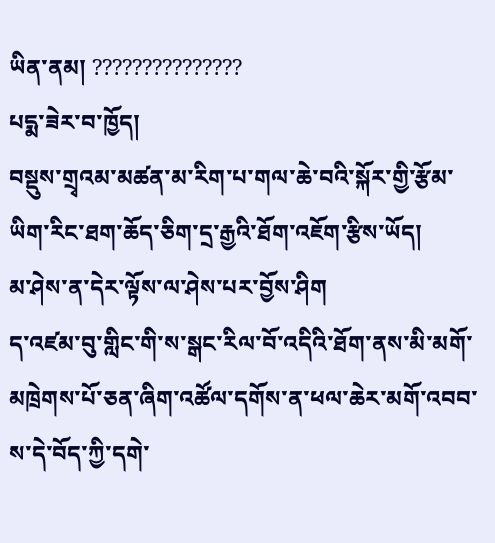ཡིན་ནམ། ???????????????
པདྨ་ཟེར་བ་ཁྱོད།
བསྡུས་གྲྭའམ་མཚན་མ་རིག་པ་གལ་ཆེ་བའི་སྐོར་གྱི་རྩོམ་ཡིག་རིང་ཐག་ཆོད་ཅིག་དྲ་རྒྱའི་ཐོག་འཇོག་རྩིས་ཡོད།
མ་ཤེས་ན་དེར་ལྟོས་ལ་ཤེས་པར་བྱོས་ཤིག
ད་འཛམ་བུ་གླིང་གི་ས་སྒང་རིལ་བོ་འདིའི་ཐོག་ནས་མི་མགོ་མཁྲེགས་པོ་ཅན་ཞིག་འཚོལ་དགོས་ན་ཕལ་ཆེར་མགོ་འབབ་ས་དེ་བོད་ཀྱི་དགེ་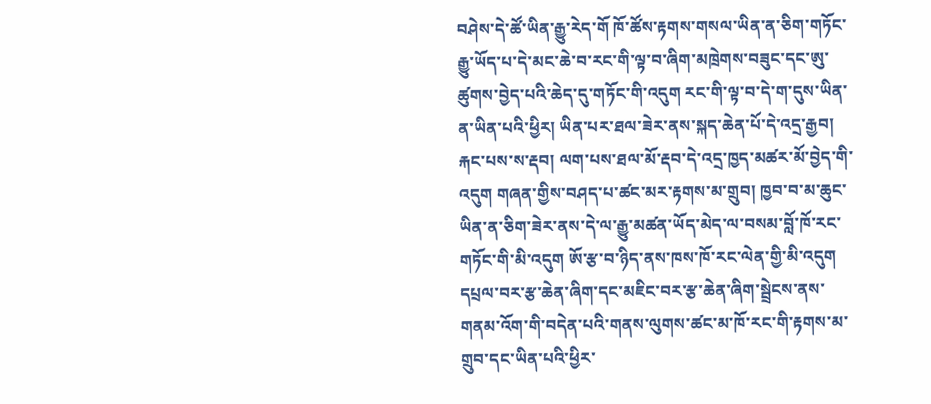བཤེས་དེ་ཚོ་ཡིན་རྒྱུ་རེད་གོ ཁོ་ཚོས་རྟགས་གསལ་ཡིན་ན་ཅིག་གཏོང་རྒྱུ་ཡོད་པ་དེ་མང་ཆེ་བ་རང་གི་ལྟ་བ་ཞིག་མཁྲེགས་བཟུང་དང་ཨུ་ཚུགས་བྱེད་པའི་ཆེད་དུ་གཏོང་གི་འདུག རང་གི་ལྟ་བ་དེ་ག་དུས་ཡིན་ན་ཡིན་པའི་ཕྱིར། ཡིན་པར་ཐལ་ཟེར་ནས་སྐད་ཆེན་པོ་དེ་འདྲ་རྒྱབ། རྐང་པས་ས་རྡབ། ལག་པས་ཐལ་མོ་རྡབ་དེ་འདྲ་ཁྱད་མཚར་མོ་བྱེད་གི་འདུག གཞན་གྱིས་བཤད་པ་ཚང་མར་རྟགས་མ་གྲུབ། ཁྱབ་བ་མ་ཆུང་ཡིན་ན་ཅིག་ཟེར་ནས་དེ་ལ་རྒྱུ་མཚན་ཡོད་མེད་ལ་བསམ་བློ་ཁོ་རང་གཏོང་གི་མི་འདུག ཨོ་རྩ་བ་ཉིད་ནས་ཁས་ཁོ་རང་ལེན་གྱི་མི་འདུག
དཔྲལ་བར་རྩ་ཆེན་ཞིག་དང་མཇིང་བར་རྩ་ཆེན་ཞིག་སྦྲེངས་ནས་གནམ་འོག་གི་བདེན་པའི་གནས་ལུགས་ཚང་མ་ཁོ་རང་གི་རྟགས་མ་གྲུབ་དང་ཡིན་པའི་ཕྱིར་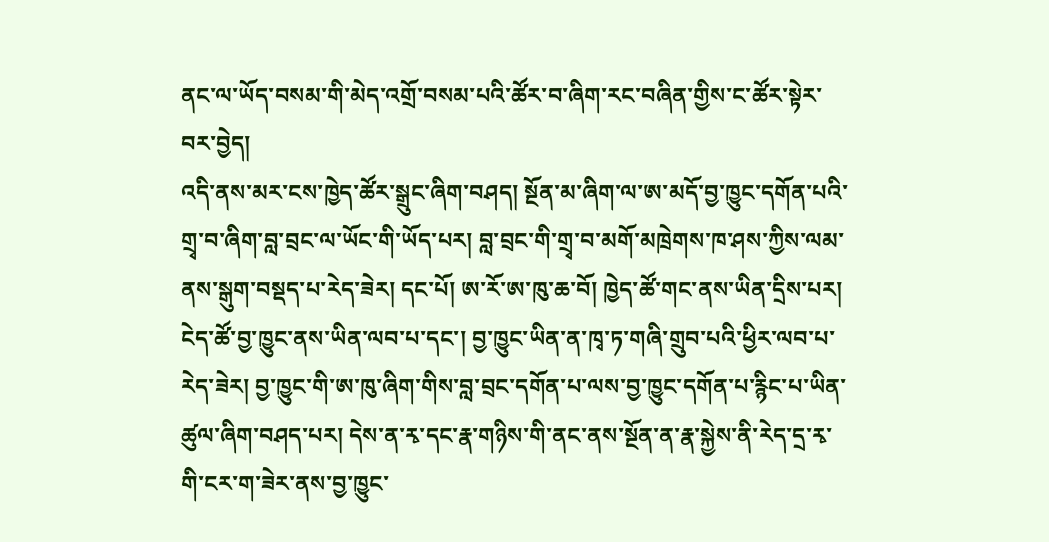ནང་ལ་ཡོད་བསམ་གི་མེད་འགྲོ་བསམ་པའི་ཚོར་བ་ཞིག་རང་བཞིན་གྱིས་ང་ཚོར་སྟེར་བར་བྱེད།
འདི་ནས་མར་ངས་ཁྱེད་ཚོར་སྒྲུང་ཞིག་བཤད། སྔོན་མ་ཞིག་ལ་ཨ་མདོ་བྱ་ཁྱུང་དགོན་པའི་གྲྭ་བ་ཞིག་བླ་བྲང་ལ་ཡོང་གི་ཡོད་པར། བླ་བྲང་གི་གྲྭ་བ་མགོ་མཁྲེགས་ཁ་ཤས་ཀྱིས་ལམ་ནས་སྒུག་བསྡད་པ་རེད་ཟེར། དང་པོ། ཨ་རོ་ཨ་ཁུ་ཆ་བོ། ཁྱེད་ཚོ་གང་ནས་ཡིན་དྲིས་པར། ངེད་ཚོ་བྱ་ཁྱུང་ནས་ཡིན་ལབ་པ་དང་། བྱ་ཁྱུང་ཡིན་ན་ཁྭ་ཏ་གཞི་གྲུབ་པའི་ཕྱིར་ལབ་པ་རེད་ཟེར། བྱ་ཁྱུང་གི་ཨ་ཁུ་ཞིག་གིས་བླ་བྲང་དགོན་པ་ལས་བྱ་ཁྱུང་དགོན་པ་རྙིང་པ་ཡིན་ཚུལ་ཞིག་བཤད་པར། དེས་ན་རྭ་དང་རྣ་གཉིས་གི་ནང་ནས་སྔོན་ན་རྣ་སྐྱེས་ནི་རེད་དྲ་རྭ་གི་ངར་ག་ཟེར་ནས་བྱ་ཁྱུང་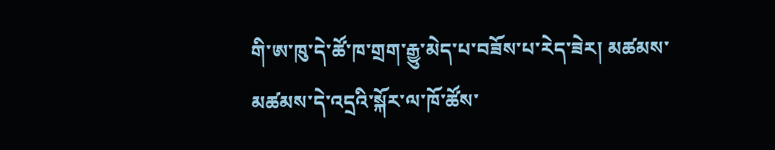གི་ཨ་ཁུ་དེ་ཚོ་ཁ་གྲག་རྒྱུ་མེད་པ་བཟོས་པ་རེད་ཟེར། མཚམས་མཚམས་དེ་འདྲའི་སྐོར་ལ་ཁོ་ཚོས་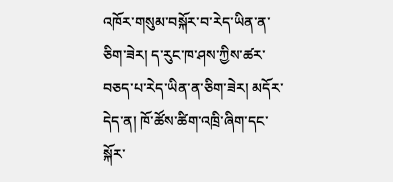འཁོར་གསུམ་བསྐོར་བ་རེད་ཡིན་ན་ཅིག་ཟེར། ད་རུང་ཁ་ཤས་ཀྱིས་ཚར་བཅད་པ་རེད་ཡིན་ན་ཅིག་ཟེར། མདོར་དེད་ན། ཁོ་ཚོས་ཚིག་འཁྲི་ཞིག་དང་སྐོར་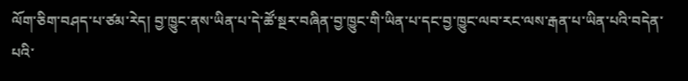ལོག་ཅིག་བཤད་པ་ཙམ་རེད། བྱ་ཁྱུང་ནས་ཡིན་པ་དེ་ཚོ་སྔར་བཞིན་བྱ་ཁྱུང་གི་ཡིན་པ་དང་བྱ་ཁྱུང་ལབ་རང་ལས་རྒན་པ་ཡིན་པའི་བདེན་པའི་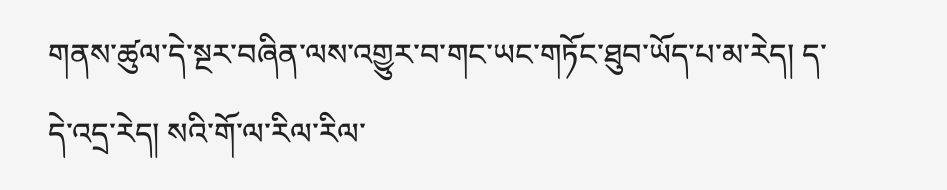གནས་ཚུལ་དེ་སྔར་བཞིན་ལས་འགྱུར་བ་གང་ཡང་གཏོང་ཐུབ་ཡོད་པ་མ་རེད། ད་དེ་འདྲ་རེད། སའི་གོ་ལ་རིལ་རིལ་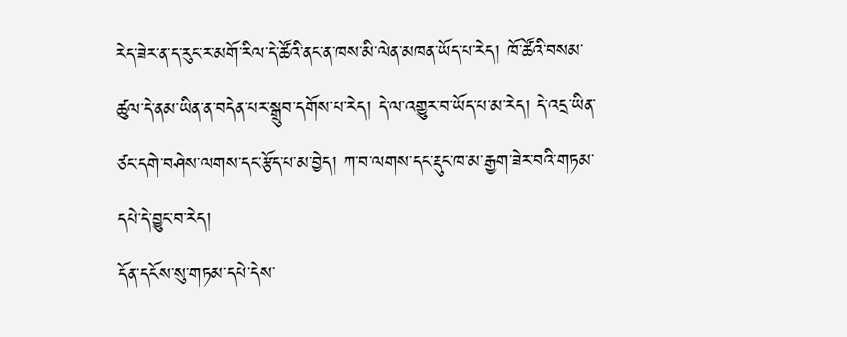རེད་ཟེར་ན་ད་རུང་ར་མགོ་རིལ་དེ་ཚོའི་ནང་ན་ཁས་མི་ལེན་མཁན་ཡོད་པ་རེད། ཁོ་ཚོའི་བསམ་ཚུལ་དེ་ནམ་ཡིན་ན་བདེན་པར་སྒྲུབ་དགོས་པ་རེད། དེ་ལ་འགྱུར་བ་ཡོད་པ་མ་རེད། དེ་འདྲ་ཡིན་ཙང་དགེ་བཤེས་ལགས་དང་རྩོད་པ་མ་བྱེད། ཀ་བ་ལགས་དང་རྡུང་ཁ་མ་རྒྱག་ཟེར་བའི་གཏམ་དཔེ་དེ་བྱུང་བ་རེད།
དོན་དངོས་སུ་གཏམ་དཔེ་དེས་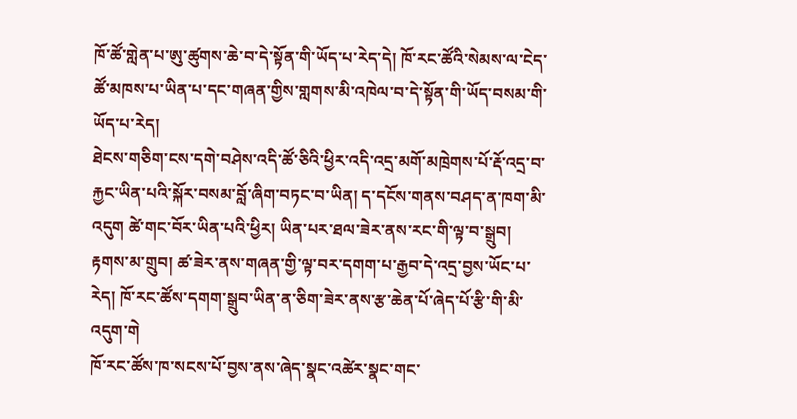ཁོ་ཚོ་གླེན་པ་ཨུ་ཚུགས་ཆེ་བ་དེ་སྟོན་གི་ཡོད་པ་རེད་དེ། ཁོ་རང་ཚོའི་སེམས་ལ་ངེད་ཚོ་མཁས་པ་ཡིན་པ་དང་གཞན་གྱིས་གླགས་མི་འཁེལ་བ་དེ་སྟོན་གི་ཡོད་བསམ་གི་ཡོད་པ་རེད།
ཐེངས་གཅིག་ངས་དགེ་བཤེས་འདི་ཚོ་ཅིའི་ཕྱིར་འདི་འདྲ་མགོ་མཁྲེགས་པོ་རྡོ་འདྲ་བ་རྐྱང་ཡིན་པའི་སྐོར་བསམ་བློ་ཞིག་བཏང་བ་ཡིན། ད་དངོས་གནས་བཤད་ན་ཁག་མི་འདུག ཚེ་གང་བོར་ཡིན་པའི་ཕྱིར། ཡིན་པར་ཐལ་ཟེར་ནས་རང་གི་ལྟ་བ་སྒྲུབ། རྟགས་མ་གྲུབ། ཚ་ཟེར་ནས་གཞན་གྱི་ལྟ་བར་དགག་པ་རྒྱབ་དེ་འདྲ་བྱས་ཡོང་པ་རེད། ཁོ་རང་ཚོས་དགག་སྒྲུབ་ཡིན་ན་ཅིག་ཟེར་ནས་རྩ་ཆེན་པོ་ཞེད་པོ་རྩི་གི་མི་འདུག་གེ
ཁོ་རང་ཚོས་ཁ་སངས་པོ་བྱས་ནས་ཞེད་སྣང་འཚེར་སྣང་གང་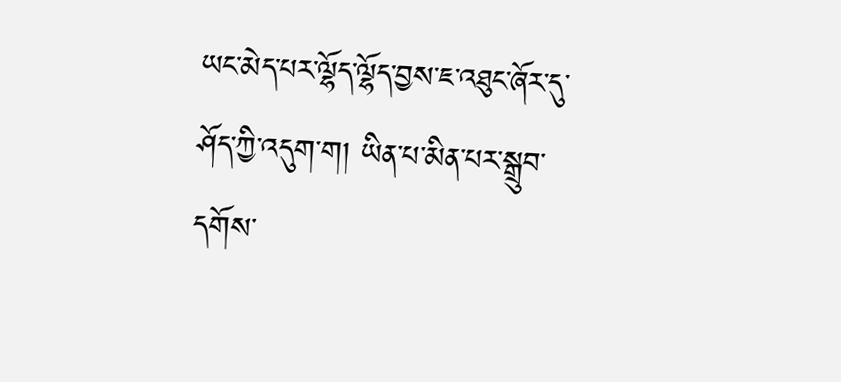ཡང་མེད་པར་ལྷོད་ལྷོད་བྱས་ཇ་འཐུང་ཞོར་དུ་ཤོད་ཀྱི་འདུག་ག། ཡིན་པ་མིན་པར་སྒྲུབ་དགོས་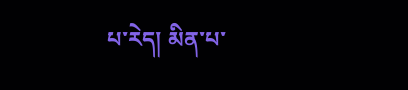པ་རེད། མིན་པ་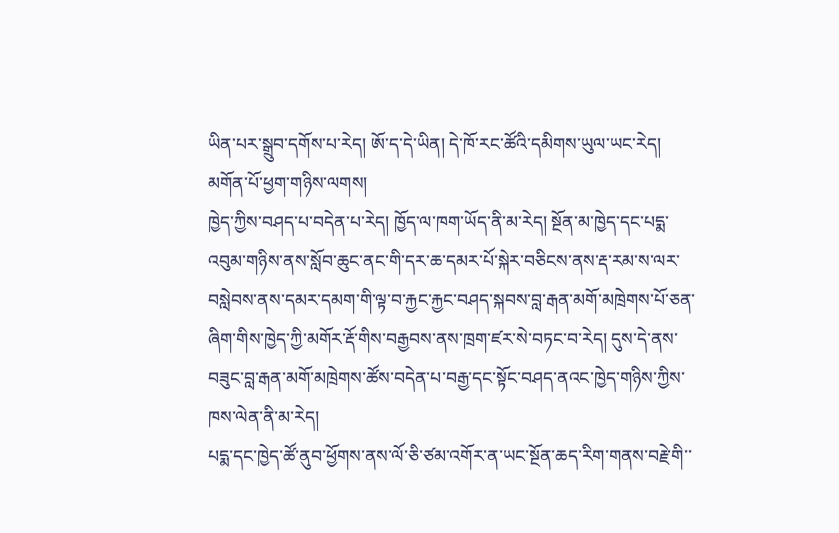ཡིན་པར་སྒྲུབ་དགོས་པ་རེད། ཨོ་ད་དེ་ཡིན། དེ་ཁོ་རང་ཚོའི་དམིགས་ཡུལ་ཡང་རེད།
མགོན་པོ་ཕྱག་གཉིས་ལགས།
ཁྱེད་ཀྱིས་བཤད་པ་བདེན་པ་རེད། ཁྱོད་ལ་ཁག་ཡོད་ནི་མ་རེད། སྔོན་མ་ཁྱེད་དང་པདྨ་འབུམ་གཉིས་ནས་སློབ་ཆུང་ནང་གི་དར་ཆ་དམར་པོ་སྐེར་བཅིངས་ནས་རྡ་རམ་ས་ལར་བསླེབས་ནས་དམར་དམག་གི་ལྟ་བ་རྐྱང་རྐྱང་བཤད་སྐབས་བླ་རྒན་མགོ་མཁྲེགས་པོ་ཅན་ཞིག་གིས་ཁྱེད་ཀྱི་མགོར་རྡོ་གིས་བརྒྱབས་ནས་ཁྲག་ཛར་སེ་བཏང་བ་རེད། དུས་དེ་ནས་བཟུང་བླ་རྒན་མགོ་མཁྲེགས་ཚོས་བདེན་པ་བརྒྱ་དང་སྟོང་བཤད་ནའང་ཁྱེད་གཉིས་ཀྱིས་ཁས་ལེན་ནི་མ་རེད།
པདྨ་དང་ཁྱེད་ཚོ་ནུབ་ཕྱོགས་ནས་ལོ་ཅི་ཙམ་འགོར་ན་ཡང་སྔོན་ཆད་རིག་གནས་བརྗེ་གི་་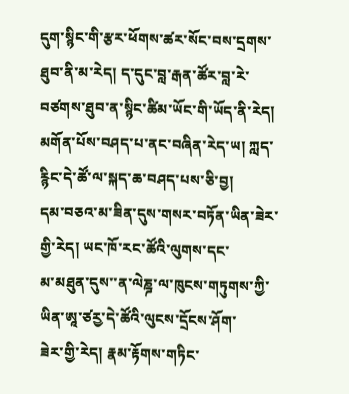དུག་སྙིང་གི་རྩར་ཕོགས་ཚར་སོང་བས་དྲགས་ཐུབ་ནི་མ་རེད། ད་དུང་བླ་རྒན་ཚོར་བླ་རེ་བཙགས་ཐུབ་ན་སྙིང་ཚིམ་ཡོང་གི་ཡོད་ནི་རེད།
མགོན་པོས་བཤད་པ་ནང་བཞིན་རེད་ཡ། ཀླད་རྙིང་དེ་ཚོ་ལ་སྐད་ཆ་བཤད་པས་ཅི་བྱ།
དམ་བཅའ་མ་ཟིན་དུས་གསར་བཏོན་ཡིན་ཟེར་གྱི་རེད། ཡང་ཁོ་རང་ཚོའི་ལུགས་དང་
མ་མཐུན་དུས་་ན་ལེཎྜ་ལ་ཁུངས་གཏུགས་ཀྱི་ཡིན་ཨཱ་ཙརྱ་དེ་ཚོའི་ལུངས་དྲོངས་ཤོག་
ཟེར་གྱི་རེད། རྣམ་རྟོགས་གཏིང་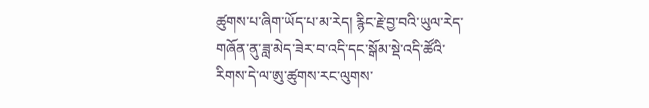ཚུགས་པ་ཞིག་ཡོད་པ་མ་རེད། རྙིང་རྗེ་བྱ་བའི་ཡུལ་རེད་
གཞོན་ནུ་ཟླ་མེད་ཟེར་བ་འདི་དང་སྒོམ་སྡེ་འདི་ཚོའི་རིགས་དེ་ལ་ཨུ་ཚུགས་རང་ལུགས་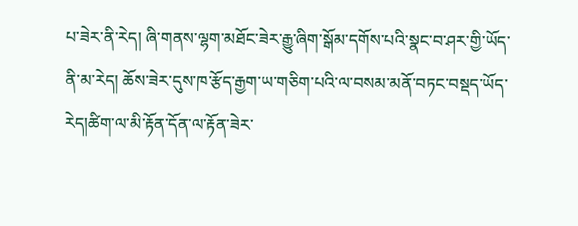པ་ཟེར་ནི་རེད། ཞི་གནས་ལྷག་མཐོང་ཟེར་རྒྱུ་ཞིག་སྒོམ་དགོས་པའི་སྣང་བ་ཤར་གྱི་ཡོད་
ནི་མ་རེད། ཆོས་ཟེར་དུས་ཁ་རྩོད་རྒྱག་ཡ་གཅིག་པའི་ལ་བསམ་མནོ་བཏང་བསྡད་ཡོད་
རེད།ཚིག་ལ་མི་རྟོན་དོན་ལ་རྟོན་ཟེར་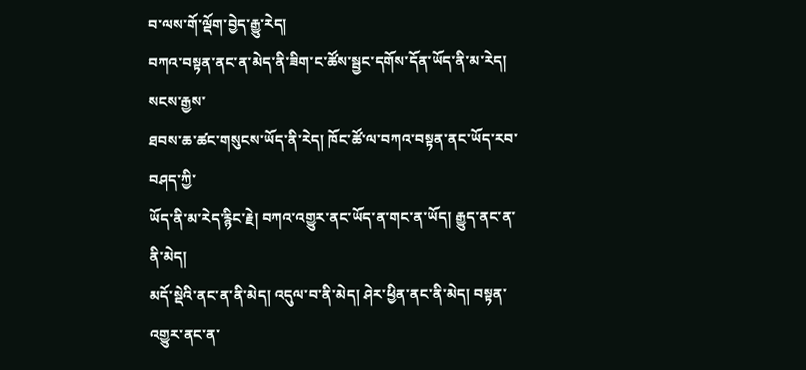བ་ལས་གོ་ལྡོག་བྱེད་རྒྱུ་རེད།
བཀའ་བསྟན་ནང་ན་མེད་ནི་ཟིག་ང་ཚོས་སྦྱང་དགོས་དོན་ཡོད་ནི་མ་རེད། སངས་རྒྱས་
ཐབས་ཆ་ཚང་གསུངས་ཡོད་ནི་རེད། ཁོང་ཚོ་ལ་བཀའ་བསྟན་ནང་ཡོད་རབ་བཤད་ཀྱི་
ཡོད་ནི་མ་རེད་རྙིང་རྗེ། བཀའ་འགྱུར་ནང་ཡོད་ན་གང་ན་ཡོད། རྒྱུད་ནང་ན་ནི་མེད།
མདོ་སྡེའི་ནང་ན་ནི་མེད། འདུལ་བ་ནི་མེད། ཤེར་ཕྱིན་ནང་ནི་མེད། བསྟན་འགྱུར་ནང་ན་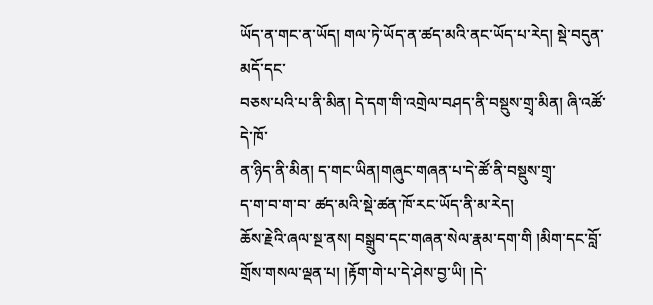ཡོད་ན་གང་ན་ཡོད། གལ་ཏེ་ཡོད་ན་ཚད་མའི་ནང་ཡོད་པ་རེད། སྡེ་བདུན་མདོ་དང་
བཅས་པའི་པ་ནི་མིན། དེ་དག་གི་འགྲེལ་བཤད་ནི་བསྡུས་གྲྭ་མིན། ཞི་འཚོ་དེ་ཁོ་
ན་ཉིད་ནི་མིན། ད་གང་ཡིན།གཞུང་གཞན་པ་དེ་ཚོ་ནི་བསྡུས་གྲྭ་
ད་ག་བ་ག་བ་ ཚད་མའི་སྡེ་ཚན་ཁོ་རང་ཡོད་ནི་མ་རེད།
ཆོས་རྗེའི་ཞལ་སྔ་ནས། བསྒྲུབ་དང་གཞན་སེལ་རྣམ་དག་གི །མིག་དང་བློ་གྲོས་གསལ་ལྡན་པ། །རྟོག་གེ་པ་དེ་ཤེས་བྱ་ཡི། །དེ་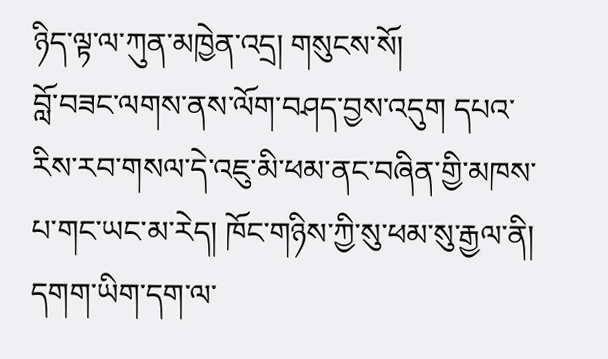ཉིད་ལྟ་ལ་ཀུན་མཁྱེན་འདྲ། གསུངས་སོ།
བློ་བཟང་ལགས་ནས་ལོག་བཤད་བྱས་འདུག དཔའ་རིས་རབ་གསལ་དེ་འཇུ་མི་ཕམ་ནང་བཞིན་གྱི་མཁས་པ་གང་ཡང་མ་རེད། ཁོང་གཉིས་ཀྱི་སུ་ཕམ་སུ་རྒྱལ་ནི། དགག་ཡིག་དག་ལ་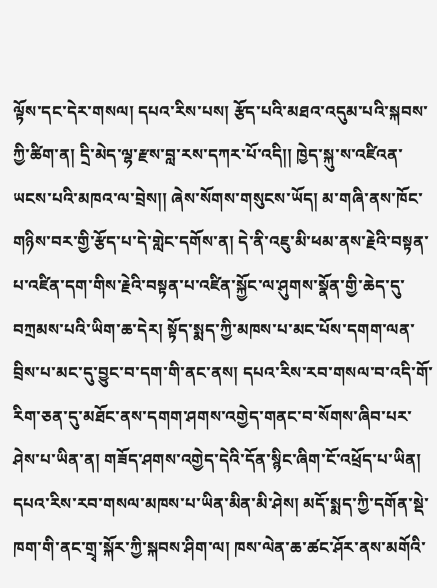ལྟོས་དང་དེར་གསལ། དཔའ་རིས་པས། རྩོད་པའི་མཐའ་འདུམ་པའི་སྐབས་ཀྱི་ཚིག་ན། དྲི་མེད་ལྷ་རྫས་བླ་རས་དཀར་པོ་འདི།། ཁྱེད་སྐུ་ས་འཛིའན་ཡངས་པའི་མཁའ་ལ་བྲེས།། ཞེས་སོགས་གསུངས་ཡོད། མ་གཞི་ནས་ཁོང་གཉིས་བར་གྱི་རྩོད་པ་དེ་གླེང་དགོས་ན། དེ་ནི་འཇུ་མི་ཕམ་ནས་རྗེའི་བསྟན་པ་འཛིན་དག་གིས་རྗེའི་བསྟན་པ་འཛིན་སྐྱོང་ལ་ཤུགས་སྣོན་གྱི་ཆེད་དུ་བཀྲམས་པའི་ཡིག་ཆ་དེར། སྟོད་སྨད་ཀྱི་མཁས་པ་མང་པོས་དགག་ལན་བྲིས་པ་མང་དུ་བྱུང་བ་དག་གི་ནང་ནས། དཔའ་རིས་རབ་གསལ་བ་འདི་གོ་རིག་ཅན་དུ་མཐོང་ནས་དགག་ཤགས་འགྱེད་གནང་བ་སོགས་ཞིབ་པར་ཤེས་པ་ཡིན་ན། གཟོད་ཤགས་འགྱེད་དེའི་དོན་སྙིང་ཞིག་ངོ་འཕྲོད་པ་ཡིན། དཔའ་རིས་རབ་གསལ་མཁས་པ་ཡིན་མིན་མི་ཤེས། མདོ་སྨད་ཀྱི་དགོན་སྡེ་ཁག་གི་ནང་གྲྭ་སྐོར་ཀྱི་སྐབས་ཤིག་ལ། ཁས་ལེན་ཆ་ཚང་ཤོར་ནས་མགོའི་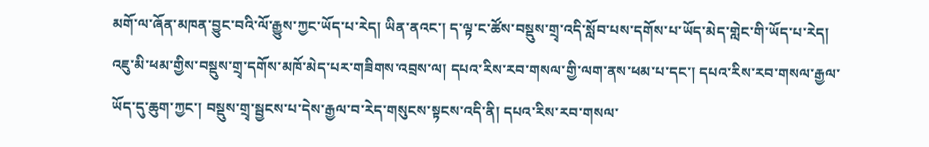མགོ་ལ་ཞོན་མཁན་བྱུང་བའི་ལོ་རྒྱུས་ཀྱང་ཡོད་པ་རེད། ཡིན་ནའང་། ད་ལྟ་ང་ཚོས་བསྡུས་གྲྭ་འདི་སློབ་པས་དགོས་པ་ཡོད་མེད་གླེང་གི་ཡོད་པ་རེད། འཇུ་མི་ཕམ་གྱིས་བསྡུས་གྲྭ་དགོས་མཁོ་མེད་པར་གཟིགས་འབྲས་ལ། དཔའ་རིས་རབ་གསལ་གྱི་ལག་ནས་ཕམ་པ་དང་། དཔའ་རིས་རབ་གསལ་རྒྱལ་ཡོད་དུ་ཆུག་ཀྱང་། བསྡུས་གྲྭ་སྦྱངས་པ་དེས་རྒྱལ་བ་རེད་གསུངས་སྟངས་འདི་ནི། དཔའ་རིས་རབ་གསལ་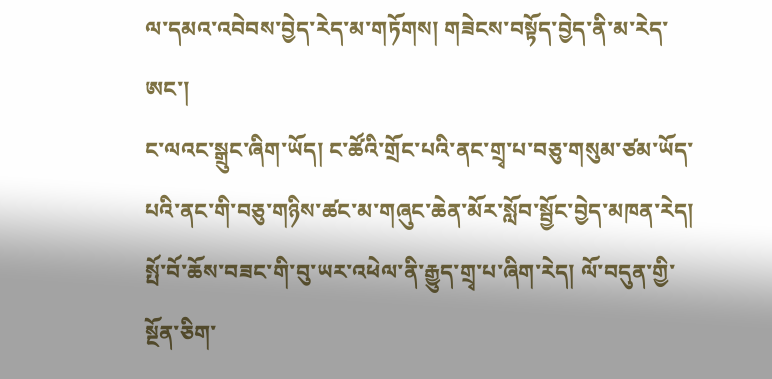ལ་དམའ་འབེབས་བྱེད་རེད་མ་གཏོགས། གཟེངས་བསྟོད་བྱེད་ནི་མ་རེད་ཨང་།
ང་ལའང་སྒྲུང་ཞིག་ཡོད། ང་ཚོའི་གྲོང་པའི་ནང་གྲྭ་པ་བཅུ་གསུམ་ཙམ་ཡོད་པའི་ནང་གི་བཅུ་གཉིས་ཚང་མ་གཞུང་ཆེན་མོར་སློབ་སྦྱོང་བྱེད་མཁན་རེད། སྤོ་བོ་ཆོས་བཟང་གི་བུ་ཡར་འཕེལ་ནི་རྒྱུད་གྲྭ་པ་ཞིག་རེད། ལོ་བདུན་གྱི་སྔོན་ཅིག་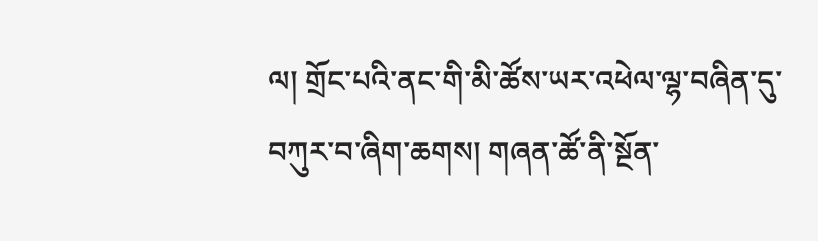ལ། གྲོང་པའི་ནང་གི་མི་ཚོས་ཡར་འཕེལ་ལྷ་བཞིན་དུ་བཀུར་བ་ཞིག་ཆགས། གཞན་ཚོ་ནི་སྔོན་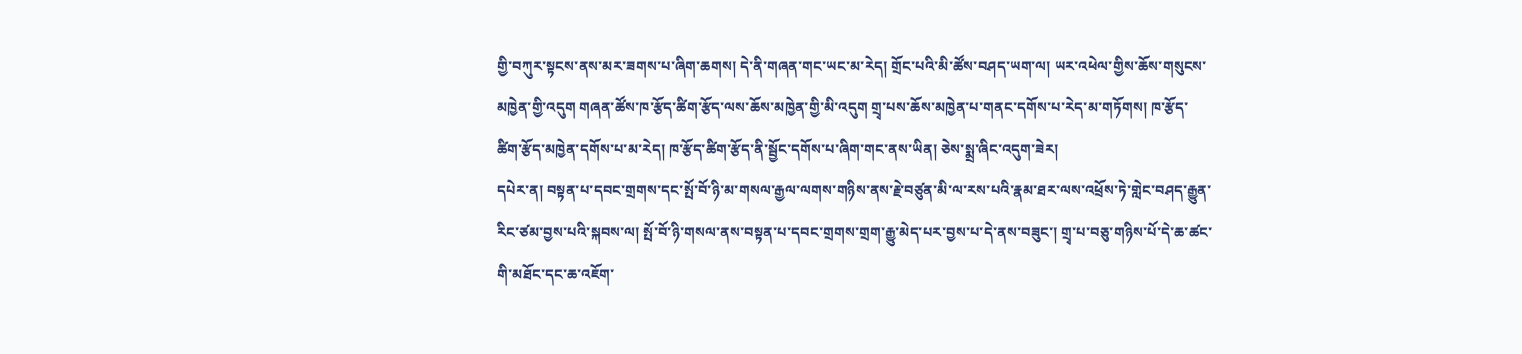གྱི་བཀུར་སྟངས་ནས་མར་ཟགས་པ་ཞིག་ཆགས། དེ་ནི་གཞན་གང་ཡང་མ་རེད། གྲོང་པའི་མི་ཚོས་བཤད་ཡག་ལ། ཡར་འཕེལ་གྱིས་ཆོས་གསུངས་མཁྱེན་གྱི་འདུག གཞན་ཚོས་ཁ་རྩོད་ཚིག་རྩོད་ལས་ཆོས་མཁྱེན་གྱི་མི་འདུག གྲྭ་པས་ཆོས་མཁྱེན་པ་གནང་དགོས་པ་རེད་མ་གཏོགས། ཁ་རྩོད་ཚིག་རྩོད་མཁྱེན་དགོས་པ་མ་རེད། ཁ་རྩོད་ཚིག་རྩོད་ནི་སྦྱོང་དགོས་པ་ཞིག་གང་ནས་ཡིན། ཅེས་སྨྲ་ཞིང་འདུག་ཟེར།
དཔེར་ན། བསྟན་པ་དབང་གྲགས་དང་སྤོ་བོ་ཉི་མ་གསལ་རྒྱལ་ལགས་གཉིས་ནས་རྗེ་བཙུན་མི་ལ་རས་པའི་རྣམ་ཐར་ལས་འཕྲོས་ཏེ་གླེང་བཤད་རྒྱུན་རིང་ཙམ་བྱས་པའི་སྐབས་ལ། སྤོ་བོ་ཉི་གསལ་ནས་བསྟན་པ་དབང་གྲགས་གྲག་རྒྱུ་མེད་པར་བྱས་པ་དེ་ནས་བཟུང་། གྲྭ་པ་བཅུ་གཉིས་པོ་དེ་ཆ་ཚང་གི་མཐོང་དང་ཆ་འཇོག་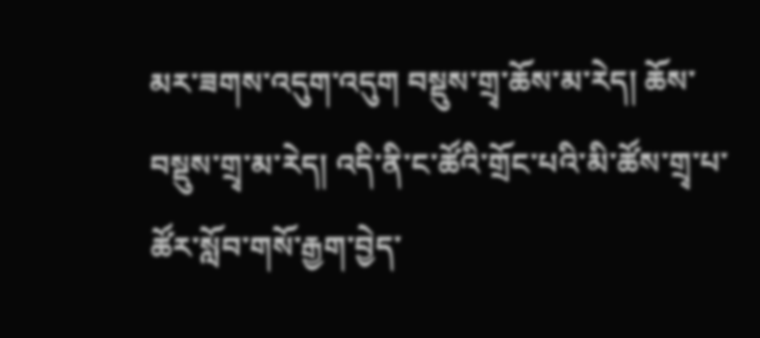མར་ཟགས་འདུག་འདུག བསྡུས་གྲྭ་ཆོས་མ་རེད། ཆོས་བསྡུས་གྲྭ་མ་རེད། འདི་ནི་ང་ཚོའི་གྲོང་པའི་མི་ཚོས་གྲྭ་པ་ཚོར་སློབ་གསོ་རྒྱག་བྱེད་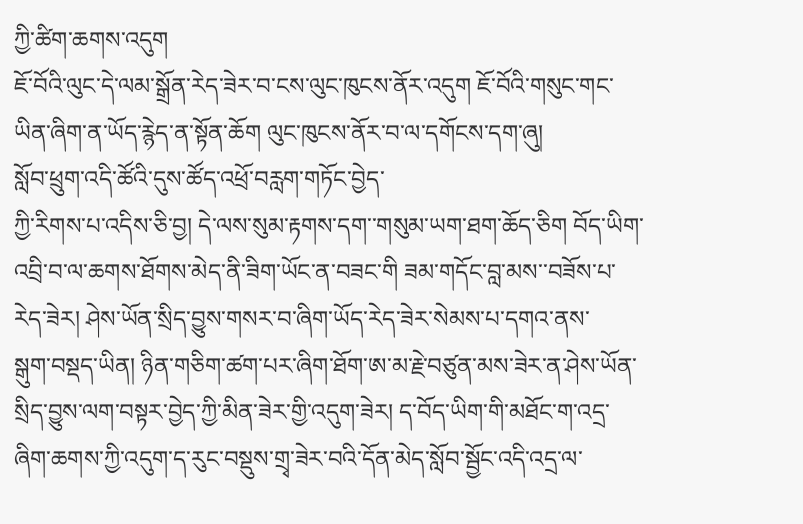ཀྱི་ཚིག་ཆགས་འདུག
ཇོ་བོའི་ལུང་དེ་ལམ་སྒྲོན་རེད་ཟེར་བ་ངས་ལུང་ཁུངས་ནོར་འདུག ཇོ་བོའི་གསུང་གང་
ཡིན་ཞིག་ན་ཡོད་རྙེད་ན་སྟོན་ཆོག ལུང་ཁུངས་ནོར་བ་ལ་དགོངས་དག་ཞུ།
སློབ་ཕྲུག་འདི་ཚོའི་དུས་ཚོད་འཕྲོ་བརླག་གཏོང་བྱེད་
ཀྱི་རིགས་པ་འདིས་ཅི་བྱ། དེ་ལས་སུམ་རྟགས་དག་་གསུམ་ཡག་ཐག་ཆོད་ཅིག བོད་ཡིག་
འབྲི་བ་ལ་ཆགས་ཐོགས་མེད་ནི་ཟིག་ཡོང་ན་བཟང་གི ཟམ་གདོང་བླ་མས་་བཟོས་པ་
རེད་ཟེར། ཤེས་ཡོན་སྲིད་བྱུས་གསར་བ་ཞིག་ཡོད་རེད་ཟེར་སེམས་པ་དགའ་ནས་
སྒུག་བསྡད་ཡིན། ཉིན་གཅིག་ཚག་པར་ཞིག་ཐོག་ཨ་མ་རྗེ་བཙུན་མས་ཟེར་ན་ཤེས་ཡོན་
སྲིད་བྱུས་ལག་བསྟར་བྱེད་ཀྱི་མིན་ཟེར་གྱི་འདུག་ཟེར། ད་བོད་ཡིག་གི་མཐོང་ག་འདྲ་
ཞིག་ཆགས་ཀྱི་འདུག་ད་རུང་བསྡུས་གྲྭ་ཟེར་བའི་དོན་མེད་སློབ་སྦྱོང་འདི་འདྲ་ལ་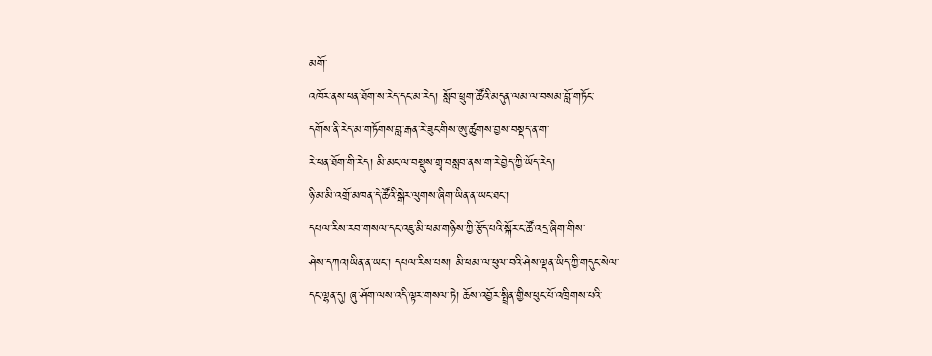མགོ་
འཁོར་ནས་ཕན་ཐོག་ས་རེད་དང་མ་རེད། སློབ་ཕྲུག་ཚོའི་མདུན་ལམ་ལ་བསམ་བློ་གཏོང་
དགོས་ནི་རེད་མ་གཏོགས་བླ་རྒན་རེ་ཟུང་གིས་ཨུ་ཚུགས་བྱས་བསྡད་ན་ག་
རེ་ཕན་ཐོག་གི་རེད། མི་མང་ལ་བསྡུས་གྲྭ་བསླབ་ནས་ག་རེ་བྱེད་ཀྱི་ཡོད་རེད།
ཉི་མ་མི་འགྲོ་མཁན་དེ་ཚོའི་སྒེར་ལུགས་ཞིག་ཡིན་ན་ཡང་ཐང་།
དཔལ་རིས་རབ་གསལ་དང་འཇུ་མི་ཕམ་གཉིས་ཀྱི་རྩོད་པའི་སྐོར་ང་ཚོ་འདྲ་ཞིག་གིས་
ཤེས་དཀའ།ཡིན་ན་ཡང་། དཔལ་རིས་པས། མི་ཕམ་ལ་ཕུལ་བའི་ཤེས་ལྡན་ཡིད་ཀྱི་གདུང་སེལ་
དང་ལྷན་དུ། ཞུ་ཤོག་ལས་འདི་ལྟར་གསལ་ཏེ། ཆོས་འབྱོར་སྤྲིན་གྱིས་ཕུང་པོ་འཁྲིགས་པའི་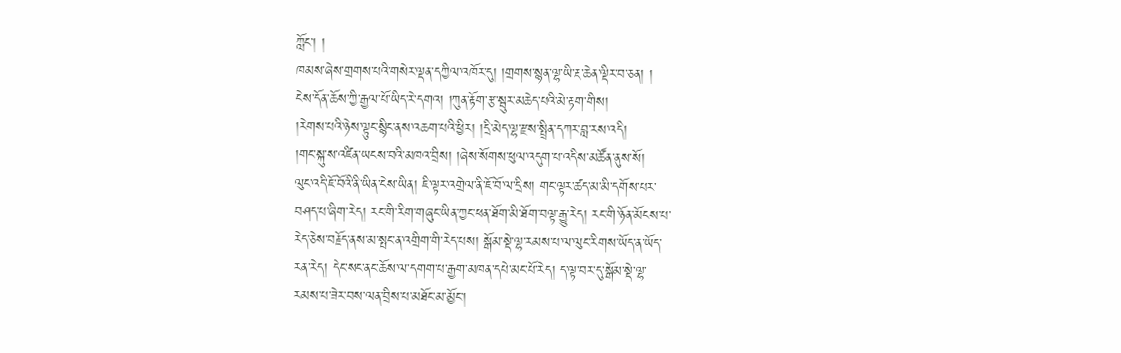ཀློང་། །
ཁམས་ཞེས་གྲགས་པའི་གསེར་ལྡན་དཀྱིལ་འཁོར་དུ། །གྲགས་སྙན་ལྷ་ཡི་རྔ་ཆེན་ལྡིར་བ་ཅན། །
ངེས་དོན་ཆོས་ཀྱི་རྒྱལ་པོ་ཡིད་རེ་དགའ། །ཀུན་རྟོག་རྩ་སྦུར་མཆེད་པའི་མེ་རྟག་གིས།
།རེགས་པའི་ཉེས་ལྟུང་སྙིང་ནས་འཆག་པའི་ཕྱིར། །དྲི་མེད་ལྷ་རྫས་སྤྲིན་དཀར་བླ་རས་འདི།
།གང་སྐུ་ས་འཛིན་ཡངས་བའི་མཁའ་བྲིས། །ཞེས་སོགས་ཕུལ་འདུག་པ་འདིས་མཚོན་ནུས་སོ།
ལུང་འདི་ཇོ་བོའི་ནི་ཡིན་ངེས་ཡིན། ཇི་ལྟར་འགྲེལ་ནི་ཇོ་བོ་ལ་དྲིས། གང་ལྟར་ཚད་མ་མི་དགོས་པར་
བཤད་པ་ཞིག་རེད། རང་གི་རིག་གཞུང་ཡིན་ཀྱང་ཕན་ཐོག་མི་ཐོག་བལྟ་རྒྱུ་རེད། རང་གི་ཉོན་མོངས་པ་
རེད་ཅེས་བརྗོད་ནས་མ་སྤང་ན་འགྲིག་གི་རེད་པས། སྒོམ་སྡེ་ལྷ་རམས་པ་ལ་ལུང་རིགས་ཡོད་ན་ཡོད་
རན་རེད། དེང་སང་ནང་ཆོས་ལ་དགག་པ་རྒྱག་མཁན་དཔེ་མང་པོ་རེད། ད་ལྟ་བར་དུ་སྒོམ་སྡེ་ལྷ་
རམས་པ་ཟེར་བས་ལན་བྲིས་པ་མཐོང་མ་མྱོང་།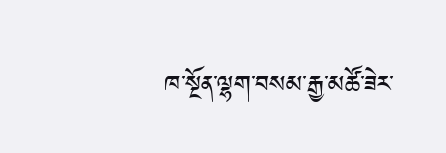ཁ་སྔོན་ལྷག་བསམ་རྒྱ་མཚོ་ཟེར་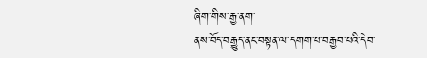ཞིག་གིས་རྒྱ་ནག་
ནས་བོད་བརྒྱུད་ནང་བསྟན་ལ་དགག་པ་བརྒྱབ་པའི་དེབ་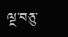ལྔ་བཅུ་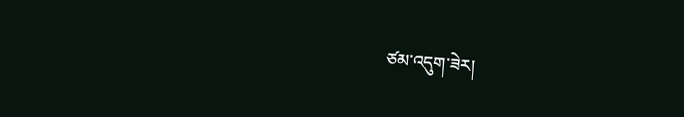ཙམ་འདུག་ཟེར།